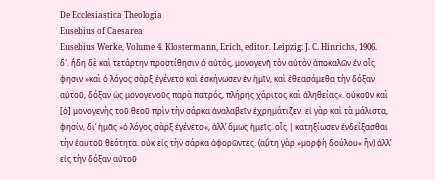De Ecclesiastica Theologia
Eusebius of Caesarea
Eusebius Werke, Volume 4. Klostermann, Erich, editor. Leipzig: J. C. Hinrichs, 1906.
δ′. ἤδη δὲ καὶ τετάρτην προστίθησιν ὁ αὐτός, μονογενῆ τὸν αὐτὸν ἀποκαλῶν ἐν οἷς φησιν »καὶ ὁ λόγος σὰρξ ἐγένετο καὶ ἐσκήνωσεν ἐν ἡμῖν, καὶ ἐθεασάμεθα τὴν δόξαν αὐτοῦ, δόξαν ὡς μονογενοῦς παρὰ πατρός, πλήρης χάριτος καὶ ἀληθείας«. οὐκοῦν καὶ [ὁ] μονογενὴς τοῦ θεοῦ πρὶν τὴν σάρκα ἀναλαβεῖν ἐχρημάτιζεν. εἰ γὰρ καὶ τὰ μάλιστα, φησίν, δι’ ἡμᾶς »ὁ λόγος σὰρξ ἐγένετο«, ἀλλ’ ὅμως ἡμεῖς. οἷς | κατηξίωσεν ἐνδείξασθαι τὴν ἑαυτοῦ θεότητα. οὐκ εἰς τὴν σάρκα ἀφορῶντες. (αὕτη γὰρ »μορφὴ δούλου« ἦν) ἀλλ’ εἰς τὴν δόξαν αὐτοῦ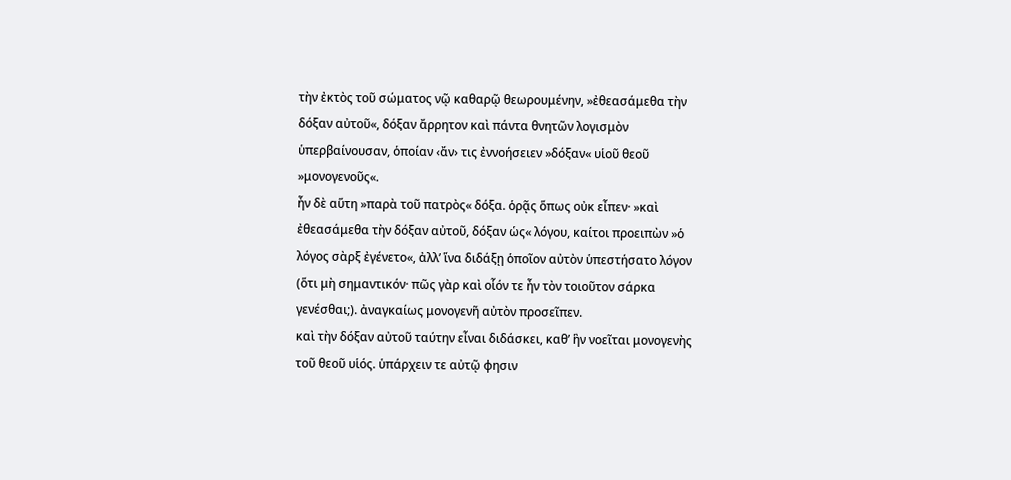τὴν ἐκτὸς τοῦ σώματος νῷ καθαρῷ θεωρουμένην, »ἐθεασάμεθα τὴν δόξαν αὐτοῦ«, δόξαν ἄρρητον καὶ πάντα θνητῶν λογισμὸν ὑπερβαίνουσαν, ὁποίαν ‹ἄν› τις ἐννοήσειεν »δόξαν« υἱοῦ θεοῦ »μονογενοῦς«.
ἦν δὲ αὕτη »παρὰ τοῦ πατρὸς« δόξα. ὁρᾷς ὅπως οὐκ εἶπεν· »καὶ ἐθεασάμεθα τὴν δόξαν αὐτοῦ, δόξαν ὡς« λόγου, καίτοι προειπὼν »ὁ λόγος σὰρξ ἐγένετο«, ἀλλ’ ἵνα διδάξῃ ὁποῖον αὐτὸν ὑπεστήσατο λόγον (ὅτι μὴ σημαντικόν· πῶς γὰρ καὶ οἷόν τε ἦν τὸν τοιοῦτον σάρκα γενέσθαι;). ἀναγκαίως μονογενῆ αὐτὸν προσεῖπεν.
καὶ τὴν δόξαν αὐτοῦ ταύτην εἶναι διδάσκει, καθ’ ἣν νοεῖται μονογενὴς τοῦ θεοῦ υἱός. ὑπάρχειν τε αὐτῷ φησιν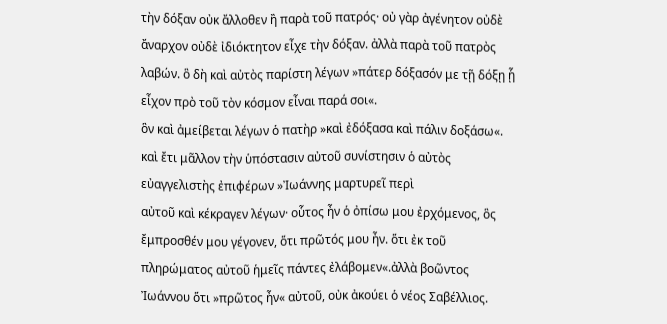τὴν δόξαν οὐκ ἄλλοθεν ἢ παρὰ τοῦ πατρός· οὐ γὰρ ἀγένητον οὐδὲ ἄναρχον οὐδὲ ἰδιόκτητον εἶχε τὴν δόξαν. ἀλλὰ παρὰ τοῦ πατρὸς λαβών. ὃ δὴ καὶ αὐτὸς παρίστη λέγων »πάτερ δόξασόν με τῇ δόξῃ ᾗ εἶχον πρὸ τοῦ τὸν κόσμον εἶναι παρά σοι«.
ὃν καὶ ἀμείβεται λέγων ὁ πατὴρ »καὶ ἐδόξασα καὶ πάλιν δοξάσω«. καὶ ἔτι μᾶλλον τὴν ὑπόστασιν αὐτοῦ συνίστησιν ὁ αὐτὸς εὐαγγελιστὴς ἐπιφέρων »Ἰωάννης μαρτυρεῖ περὶ
αὐτοῦ καὶ κέκραγεν λέγων· οὗτος ἦν ὁ ὀπίσω μου ἐρχόμενος, ὃς ἔμπροσθέν μου γέγονεν, ὅτι πρῶτός μου ἦν. ὅτι ἐκ τοῦ πληρώματος αὐτοῦ ἡμεῖς πάντες ἐλάβομεν«.ἀλλὰ βοῶντος Ἰωάννου ὅτι »πρῶτος ἦν« αὐτοῦ, οὐκ ἀκούει ὁ νέος Σαβέλλιος.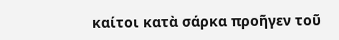καίτοι κατὰ σάρκα προῆγεν τοῦ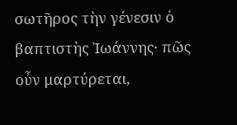σωτῆρος τὴν γένεσιν ὁ βαπτιστὴς Ἰωάννης· πῶς οὖν μαρτύρεται,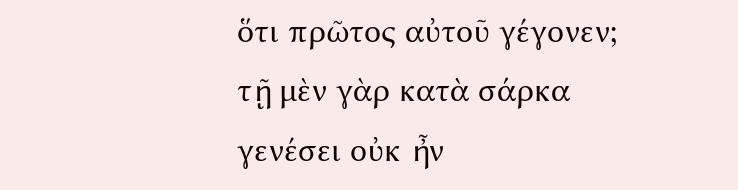ὅτι πρῶτος αὐτοῦ γέγονεν; τῇ μὲν γὰρ κατὰ σάρκα γενέσει οὐκ ἦν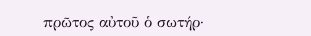πρῶτος αὐτοῦ ὁ σωτήρ·